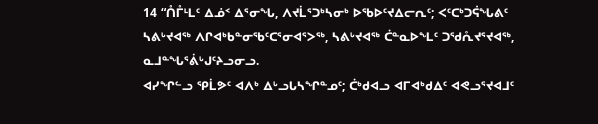14 “ᑍᒤᒻᒪᑦ ᐃᓅᑉ ᐃᕐᓂᖓ, ᐱᔪᒫᕐᑐᒃᓴᓂᒃ ᐅᖃᐅᑦᔪᐃᓕᕆᑦ; ᐸᑦᑕᒃᑐᕌᖓᕕᑦ ᓴᕕᒡᔪᐊᖅ ᐱᒋᐊᒃᑲᓐᓂᖃᑦᑕᕐᓂᐊᕐᐳᖅ, ᓴᕕᒡᔪᐊᖅ ᑖᓐᓇᐅᖕᒪᑦ ᑐᖁᕅᔪᕐᔪᐊᖅ, ᓇᒧᓐᖓᕐᕖᒡᒍᑦᔨᓗᓂᓗ.
ᐊᓯᖏᓪᓗ ᕿᒫᕗᑦ ᐊᐱᒃ ᐃᒡᓗᒐᓴᖏᓐᓄᑦ; ᑖᒃᑯᐊᓗ ᐊᒥᐊᒃᑯᐃᑦ ᐊᕙᓗᕐᔪᐊᒧᑦ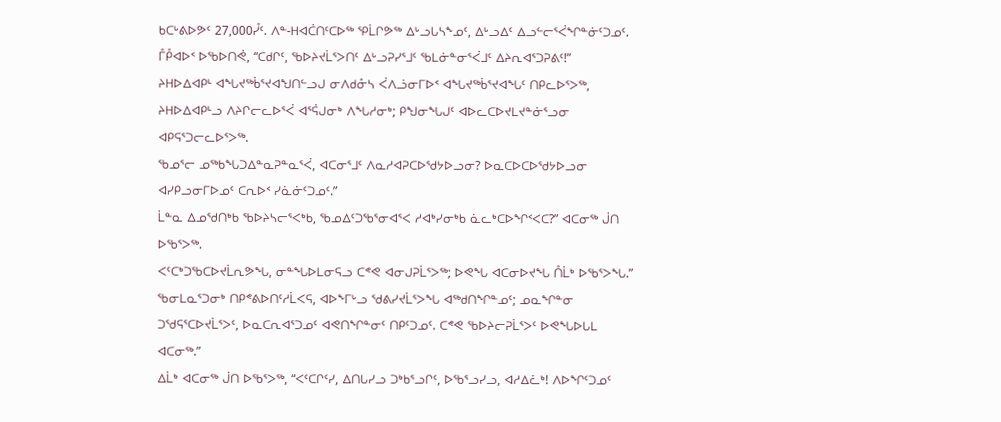ᑲᑕᒡᕕᐅᕗᑦ 27,000ᓮᑦ. ᐱᓐ-ᕼᐊᑖᑎᑦᑕᐅᖅ ᕿᒫᒋᕗᖅ ᐃᒡᓗᒐᓴᖕᓄᑦ, ᐃᒡᓗᐃᑦ ᐃᓗᓪᓕᕐᐹᖏᓐᓃᑦᑐᓄᑦ.
ᒤᑬᐊᐅᑉ ᐅᖃᐅᑎᕚ, “ᑕᑯᒋᑦ, ᖃᐅᔨᔪᒫᕐᐳᑎᑦ ᐃᒡᓗᕈᓯᕐᒧᑦ ᖃᒪᓃᓐᓂᕐᐹᒧᑦ ᐃᔨᕆᐊᕐᑐᕈᕕᑦ!”
ᔨᕼᐅᐃᐊᑭᒻ ᐊᖓᔪᖅᑳᕐᔪᐊᖑᑎᓪᓗᒍ ᓂᐱᑯᓁᓴ ᐹᐱᓘᓂᒥᐅᑉ ᐊᖓᔪᖅᑳᕐᔪᐊᖓᑦ ᑎᑭᓚᐅᕐᐳᖅ, ᔨᕼᐅᐃᐊᑭᒻᓗ ᐱᔨᒋᓕᓚᐅᕐᐹ ᐊᕐᕌᒍᓂᒃ ᐱᖓᓱᓂᒃ; ᑭᖑᓂᖓᒍᑦ ᐊᐅᓚᑕᐅᔪᒪᔪᓐᓃᕐᓗᓂ ᐊᑭᕋᕐᑐᓕᓚᐅᕐᐳᖅ.
ᖃᓄᕐᓕ ᓄᖅᑲᖓᑐᐃᓐᓇᕈᓐᓇᕐᐹ, ᐊᑕᓂᕐᒧᑦ ᐱᓇᓱᐊᕈᑕᐅᖁᔭᐅᓗᓂ? ᐅᓇᑕᐅᑕᐅᖁᔭᐅᓗᓂ ᐊᓯᑭᓗᓂᒥᐅᓄᑦ ᑕᕆᐅᑉ ᓯᓈᓃᑦᑐᓄᑦ.”
ᒫᓐᓇ ᐃᓄᖁᑎᒃᑲ ᖃᐅᔨᓴᓕᕐᐸᒃᑲ, ᖃᓄᐃᑦᑐᖃᕐᓂᐊᕐᐸ ᓱᐊᒃᓯᓂᒃᑲ ᓈᓚᒃᑕᐅᖏᑉᐸᑕ?” ᐊᑕᓂᖅ ᒎᑎ ᐅᖃᕐᐳᖅ.
ᐸᑦᑕᒃᑐᖃᑕᐅᔪᒫᕆᕗᖓ, ᓂᓐᖓᐅᒪᓂᕋᓗ ᑕᕝᕙ ᐊᓂᒍᕈᒫᕐᐳᖅ; ᐅᕙᖓ ᐊᑕᓂᐅᔪᖓ ᑍᒫᒃ ᐅᖃᕐᐳᖓ.”
ᖃᓂᒪᓇᕐᑐᓂᒃ ᑎᑭᕝᕕᐅᑎᑦᓱᒫᐸᕋ, ᐊᐅᖕᒥᒡᓗ ᖁᕕᓯᔪᒫᕐᐳᖓ ᐊᖅᑯᑎᖏᓐᓄᑦ; ᓄᓇᖏᓐᓂ ᑐᖁᕋᕐᑕᐅᔪᒫᕐᐳᑦ, ᐅᓇᑕᕆᐊᕐᑐᓄᑦ ᐊᕙᑎᖏᓐᓂᑦ ᑎᑭᑦᑐᓄᑦ. ᑕᕝᕙ ᖃᐅᔨᓕᕈᒫᕐᐳᑦ ᐅᕙᖓᐅᒐᒪ ᐊᑕᓂᖅ.”
ᐃᒫᒃ ᐊᑕᓂᖅ ᒎᑎ ᐅᖃᕐᐳᖅ, “ᐸᑦᑕᒋᑦᓯ, ᐃᑎᒐᓯᓗ ᑐᒃᑲᕐᓗᒋᑦ, ᐅᖃᕐᓗᓯᓗ, ᐊᓱᐃᓛᒃ! ᐱᐅᖏᑦᑐᓄᑦ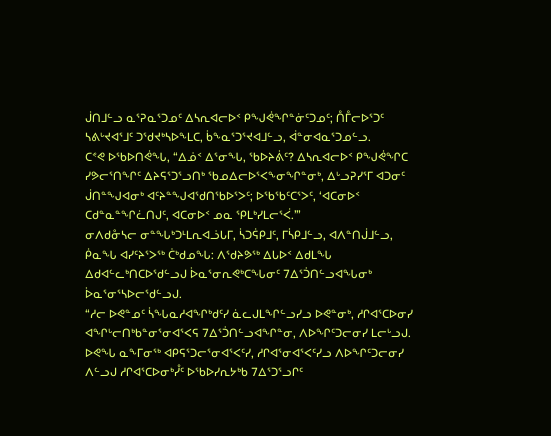ᒎᑎᒧᓪᓗ ᓇᕐᕈᓇᕐᑐᓄᑦ ᐃᓴᕆᐊᓕᐅᑉ ᑭᖑᕚᖏᓐᓃᑦᑐᓄᑦ; ᑍᒤᓕᐅᕐᑐᑦ ᓴᕕᒡᔪᐊᕐᒧᑦ ᑐᖁᔪᒃᓴᐅᖕᒪᑕ, ᑳᖕᓇᕐᑐᕐᔪᐊᒧᓪᓗ, ᐋᓐᓂᐊᓇᕐᑐᓄᓪᓗ.
ᑕᕝᕙ ᐅᖃᐅᑎᕚᖓ, “ᐃᓅᑉ ᐃᕐᓂᖓ, ᖃᐅᔨᕖᑦ? ᐃᓴᕆᐊᓕᐅᑉ ᑭᖑᕚᖏᑕ ᓯᕗᓕᕐᑎᖏᑦ ᐃᔨᕋᕐᑐᕐᓗᑎᒃ ᖃᓄᐃᓕᐅᕐᐸᖕᓂᖏᓐᓂᒃ, ᐃᒡᓗᕈᓯᕐᒥ ᐊᑐᓂᑦ ᒎᑎᓐᖑᐊᓂᒃ ᐊᑦᔨᓐᖑᐊᖁᑎᖃᐅᕐᐳᑦ; ᐅᖃᖃᑦᑕᕐᐳᑦ, ‘ᐊᑕᓂᐅᑉ ᑕᑯᓐᓇᓐᖏᓛᑎᒍᑦ, ᐊᑕᓂᐅᑉ ᓄᓇ ᕿᒪᒃᓯᒪᓕᕐᐹ.’”
ᓂᐱᑯᓁᓴᓕ ᓂᓐᖓᒃᑐᒻᒪᕆᐊᓘᒐᒥ, ᓵᑐᕌᑭᒧᑦ, ᒥᓵᑭᒧᓪᓗ, ᐊᐱᓐᑎᒎᒧᓪᓗ, ᑮᓇᖓ ᐊᓯᑦᔨᕐᐳᖅ ᑖᒃᑯᓄᖓ: ᐱᖁᔨᕗᖅ ᐃᒐᐅᑉ ᐃᑯᒪᖓ ᐃᑯᐊᓪᓚᒃᑎᑕᐅᖁᓪᓗᒍ ᐆᓇᕐᓂᕆᕙᒃᑕᖓᓂᑦ 7ᐃᕐᑑᑎᓪᓗᐊᖓᓂᒃ ᐆᓇᕐᓂᕐᓴᐅᓕᖁᓪᓗᒍ.
“ᓱᓕ ᐅᕙᓐᓄᑦ ᓵᖓᓇᓱᐊᖏᒃᑯᑦᓯ ᓈᓚᒍᒪᖏᓪᓗᓯᓗ ᐅᕙᓐᓂᒃ, ᓱᒋᐊᕐᑕᐅᓂᓯ ᐊᖏᒡᓕᑎᒃᑲᓐᓂᕐᓂᐊᕐᐸᕋ 7ᐃᕐᑑᑎᓪᓗᐊᖏᓐᓂ, ᐱᐅᖏᑦᑐᓕᓂᓯ ᒪᓕᒡᓗᒍ.
ᐅᕙᖓ ᓇᖕᒥᓂᖅ ᐊᑭᕋᕐᑐᓕᕐᓂᐊᕐᐸᑦᓯ, ᓱᒋᐊᕐᓂᐊᕐᐸᑦᓯᓗ ᐱᐅᖏᑦᑐᓕᓂᓯ ᐱᓪᓗᒍ ᓱᒋᐊᕐᑕᐅᓂᒃᓮᑦ ᐅᖃᐅᓯᕆᔭᒃᑲ 7ᐃᕐᑐᕐᓗᒋᑦ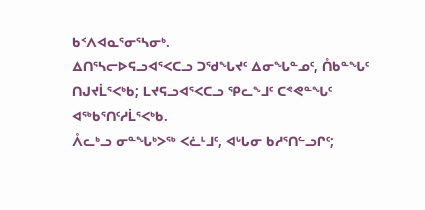ᑲᑉᐱᐊᓇᕐᓂᕐᓴᓂᒃ.
ᐃᑎᕐᓴᓕᐅᕋᓗᐊᕐᐸᑕᓗ ᑐᖁᖓᔪᑦ ᐃᓂᖓᓐᓄᑦ, ᑍᑲᓐᖓᑦ ᑎᒍᔪᒫᕐᐸᒃᑲ; ᒪᔪᕋᓗᐊᕐᐸᑕᓗ ᕿᓚᖕᒧᑦ ᑕᕝᕙᓐᖓᑦ ᐊᖅᑲᕐᑎᑦᓱᒫᕐᐸᒃᑲ.
ᐰᓚᒃᓗ ᓂᓐᖓᒃᐳᖅ ᐸᓛᒻᒧᑦ, ᐊᒡᒐᓂ ᑲᓱᕐᑎᓪᓗᒋᑦ;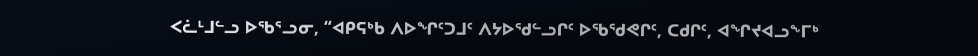ᐸᓛᒻᒧᓪᓗ ᐅᖃᕐᓗᓂ, “ᐊᑭᕋᒃᑲ ᐱᐅᖏᑦᑐᒧᑦ ᐱᔭᐅᖁᓪᓗᒋᑦ ᐅᖃᖁᕙᒋᑦ, ᑕᑯᒋᑦ, ᐊᖏᔪᐊᓗᖕᒥᒃ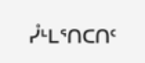ᓮᒻᒪᕐᑎᑕᑎᑦ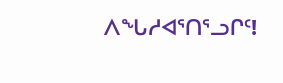ᐱᖓᓱᐊᕐᑎᕐᓗᒋᑦ!